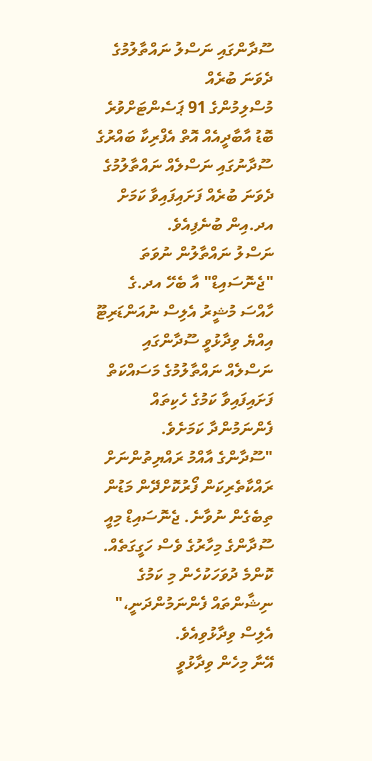ސޫދާންގައި ނަސްލު ނައްތާލުމުގެ ދެވަނަ ބުރެއް
މުސްލިމުންގެ 91 ޕަސެންޓަށްވުރެ ބޮޑު އާބާދީއެއް އޮތް އެފްރިކާ ބައްރުގެ ސޫދާނުގައި ނަސްލެއް ނައްތާލުމުގެ ދެވަނަ ބުރެއް ފަށައިފައިވާ ކަމަށް އދ.އިން ބުނެފިއެވެ.
ނަސްލު ނައްތާލުން ނުވަތަ "ޖެނޮސައިޑް" އާ ބެހޭ އދ.ގެ ހާއްސަ މުޝީރު އެލިސް ނުއަންޑަރިޓޫ އިއްޔެ ވިދާޅުވީ ސޫދާންގައި ނަސްލެއް ނައްތާލުމުގެ މަސައްކަތް ފަށައިފައިވާ ކަމުގެ ހެކިތައް ފެންނަމުންދާ ކަމަށެވެ.
"ސޫދާންގެ އާއްމު ރައްޔިތުންނަށް ރައްކާތެރިކަން ފޯރުކޮށްދޭން މަޑުން ތިބެގެން ނުވާނެ. ޖެނޮސައިޑް މިއީ ސޫދާންގެ މިހާރުގެ ވެސް ހަގީގަތެއް. ކޮންމެ ދުވަހަކުހެން މި ކަމުގެ ނިޝާންތައް ފެންނަމުންދަނީ،" އެލިސް ވިދާޅުވިއެވެ.
އޭނާ މިހެން ވިދާޅުވީ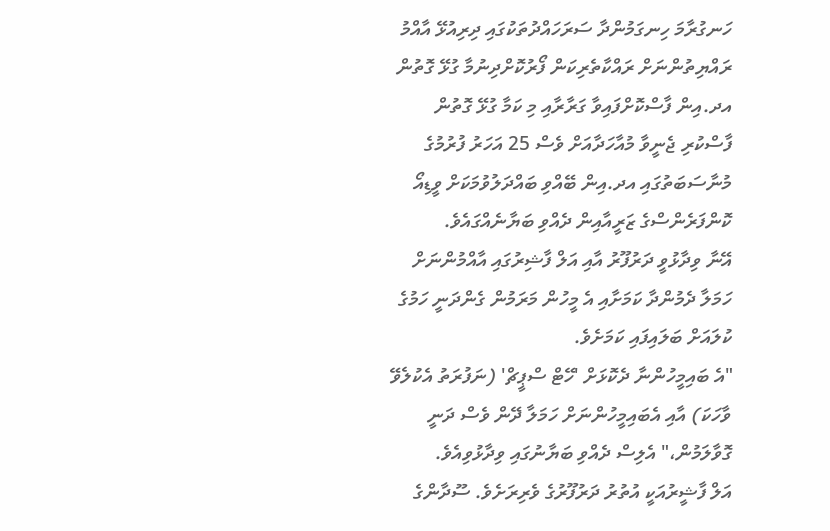ހަނގުރާމަ ހިނގަމުންދާ ސަރަހައްދުތަކުގައި ދިރިއުޅޭ އާއްމު ރައްޔިތުންނަށް ރައްކާތެރިކަން ފޯރުކޮށްދިނުމާ ގުޅޭ ގޮތުން އދ.އިން ފާސްކޮށްފައިވާ ގަރާރާއި މި ކަމާ ގުޅޭ ގޮތުން ފާސްކުރި ޖެނީވާ މުއާހަދާއަށް ވެސް 25 އަހަރު ފުރުމުގެ މުނާސަބަތުގައި އދ.އިން ބޭއްވި ބައްދަލުވުމަކަށް ވީޑިއޯ ކޮންފަރެންސްގެ ޒަރީއާއިން ދެއްވި ބަޔާނެއްގައެވެ.
އޭނާ ވިދާޅުވީ ދަރުފޫރު އާއި އަލް ފާޝިރުގައި އާއްމުންނަށް ހަމަލާ ދެމުންދާ ކަމަށާއި އެ މީހުން މަރަމުން ގެންދަނީ ހަމުގެ ކުލައަށް ބަލައިފައި ކަމަށެވެ.
"އެ ބައިމީހުންނާ ދެކޮޅަށް 'ހޭޓް ސްޕީޗް' (ނަފުރަތު އެކުލެވޭ ވާހަކަ) އާއި އެބައިމީހުންނަށް ހަމަލާ ދޭން ވެސް ދަނީ ގޮވާލަމުން،" އެލިސް ދެއްވި ބަޔާނުގައި ވިދާޅުވިއެވެ.
އަލް ފާޝީރުއަކީ އުތުރު ދަރުފޫރުގެ ވެރިރަށެވެ. ސޫދާންގެ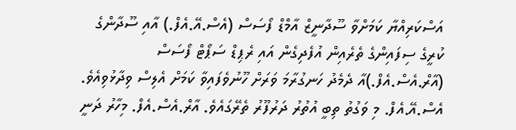އަސްކަރިއްޔާ ކަމަށްވާ ސޫދާނީޒް އާމްޑް ފޯސަސް (އެސް.އޭ.އެފް.) އާއި ސޫދާންގެ ކުރީގެ ސިފައިންގެ ތެރެއިން އުފެދިގެން އައި ރެޕިޑް ސަޕޯޓް ފޯސަސް (އާރް.އެސް.އެފް.)އާ ދެމެދު ހަނގުރާމަ ވަރަށް ހޫނުވެފައިވާ ކަމަށް އެލިސް ވިދާޅުވިއެވެ. އެސް.އޭ.އެފް. މި ވަގުތު ތިބީ އުތުރު ދަރުފޫރު ތެރޭގައެވެ. އާރް.އެސް.އެފް. މިހާރު ދަނީ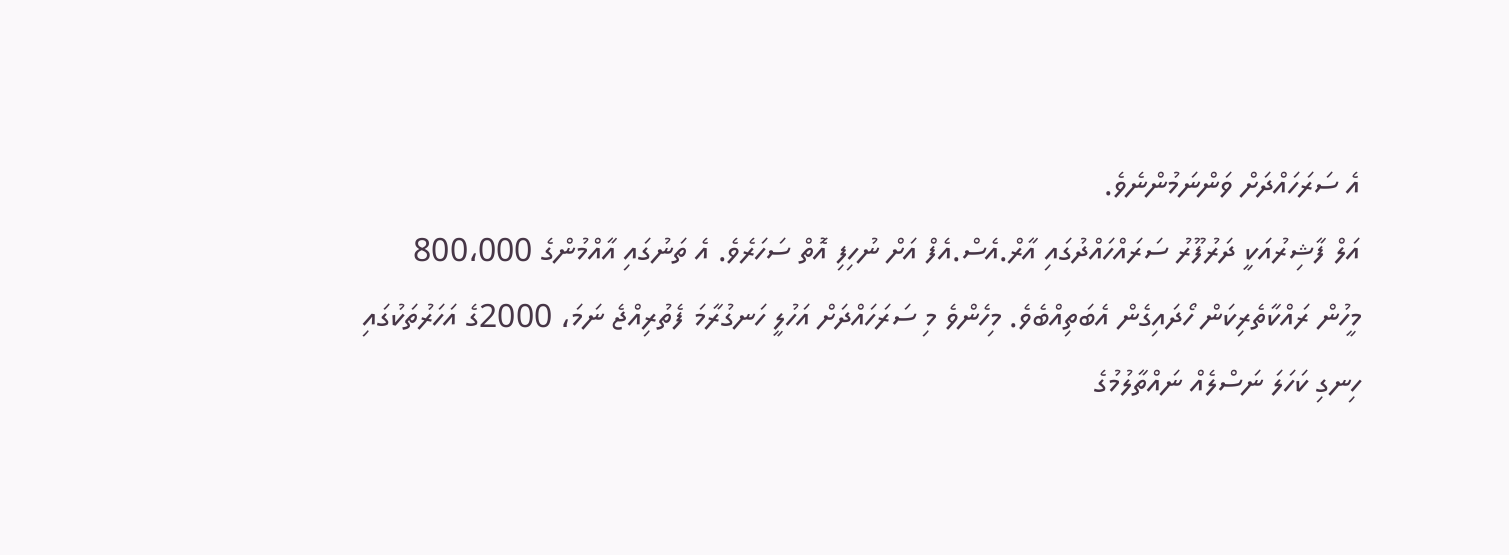އެ ސަރަހައްދަށް ވަންނަމުންނެވެ.
އަލް ފާޝިރުއަކީ ދަރުފޫރު ސަރައްހައްދުގައި އާރް.އެސް.އެފް އަށް ނުހިފި އޮތް ސަހަރެވެ. އެ ތަނުގައި އާއްމުންގެ 800،000 މީހުން ރައްކާތެރިކަން ހޯދައިގެން އެބަތިއްބެވެ. މިހެންވެ މި ސަރަހައްދަށް އަހުލީ ހަނގުރާމަ ފެތުރިއްޖެ ނަމަ، 2000ގެ އަހަރުތަކުގައި ހިނގި ކަހަލަ ނަސްލެއް ނައްތާލުމުގެ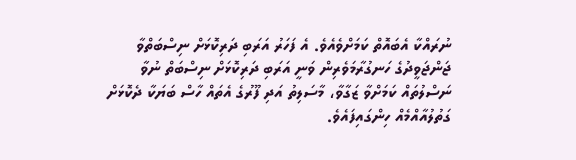ނުރައްކާ އެބައޮތް ކަމަށްވެއެވެ. އެ ފަހަރު އަރަބި ދަރިކޮޅަށް ނިސްބަތްވާ ޖަންޖަވީދުގެ ހަނގުރާމަވެރިން ވަނީ އަރަބި ދަރިކޮޅަށް ނިސްބަތް ނުވާ ނަސްލުތައް ކަމަށްވާ ޒަގާވާ، މާސަލިތު އަދި ފޫރުގެ އެތައް ހާސް ބަޔަކާ ދެކޮޅަށް ގަތުލުއާއްމެއް ހިންގައިފައެވެ.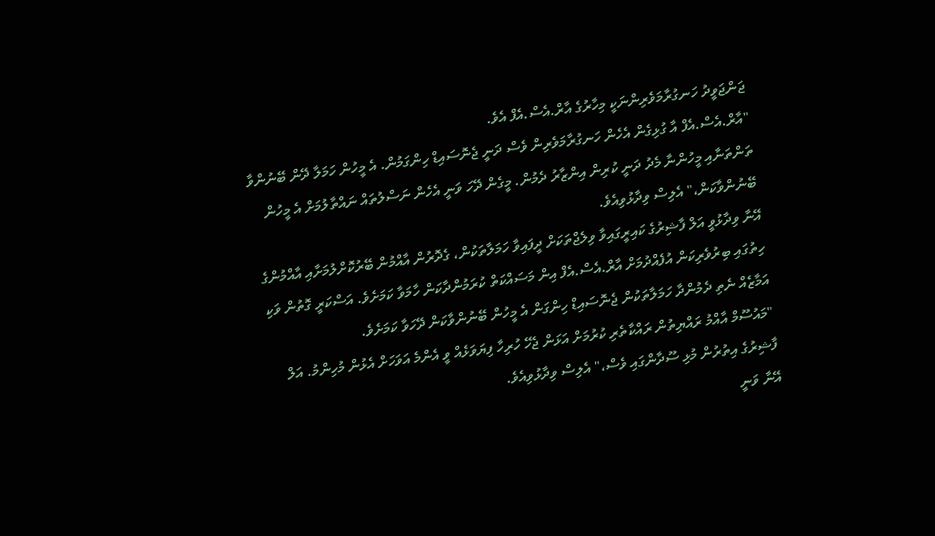ޖަންޖަވީދު ހަނގުރާމަވެރިންނަކީ މިހާރުގެ އާރް.އެސް.އެފް އެވެ.
"އާރް.އެސް.އެފް އާ ގުޅިގެން އެހެން ހަނގުރާމަވެރިން ވެސް ދަނީ ޖެނޮސައިޑް ހިންގަމުން. އެ މީހުން ހަމަލާ ދޭން ބޭނުންވާ ތަންތަނާއި މީހުންނާ މެދު ދަނީ ކުރިން އިންޒާރު ދެމުން. މީގެން ދޭހަ ވަނީ އެހެން ނަސްލުތައް ނައްތާލުމަށް އެ މީހުން ބޭނުންވާކަން،" އެލިސް ވިދާޅުވިއެވެ.
އޭނާ ވިދާޅުވީ އަލް ފާޝިރުގެ ކައިރީގައިވާ ވިލެޖްތަކަށް ދީފައިވާ ހަމަލާތަކުން، ގެދޮރުން އާއްމުން ބޭރުކޮށްލުމަށާއި އާއްމުންގެ ހިތުގައި ބިރުވެރިކަން އުފެއްދުމަށް އާރް.އެސް.އެފް އިން މަސައްކަތް ކުރަމުންދާކަން ހާމަވާ ކަމަށެވެ. އަސްކަރީ ގޮތުން ވަކި އަމާޒެއް ނެތި ދެމުންދާ ހަމަލާތަކުން ޖެނޮސައިޑް ހިންގަން އެ މީހުން ބޭނުންވާކަން ދޭހަވާ ކަމަށެވެ.
"މައުސޫމް އާއްމު ރައްޔިތުން ރައްކާތެރި ކުރުމަށް އަޅަން ޖެހޭ ހުރިހާ ފިޔަވަޅެއް ވީ އެންމެ އަވަހަށް އެޅުން މުހިންމު. އަލް ފާޝިރުގެ އިތުރުން މުޅި ސޫދާންގައި ވެސް،" އެލިސް ވިދާޅުވިއެވެ.
އޭނާ ވަނީ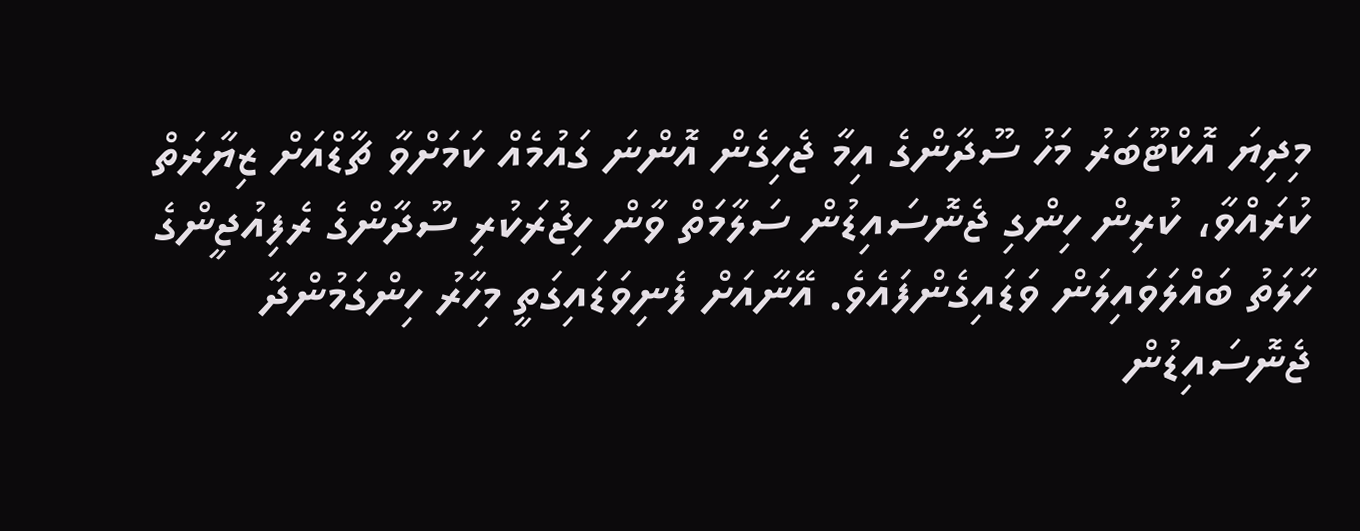މިދިޔަ އޮކްޓޫބަރު މަހު ސޫދާންގެ އިމާ ޖެހިގެން އޮންނަ ގައުމެއް ކަމަށްވާ ޗާޑްއަށް ޒިޔާރަތް ކުރައްވާ، ކުރިން ހިންގި ޖެނޮސައިޑުން ސަލާމަތް ވާން ހިޖުރަކުރި ސޫދާންގެ ރެފިއުޖީންގެ ހާލަތު ބައްލަވައިލަން ވަޑައިގެންފައެވެ. އޭނާއަށް ފެނިވަޑައިގަތީ މިހާރު ހިންގަމުންދާ ޖެނޮސައިޑުން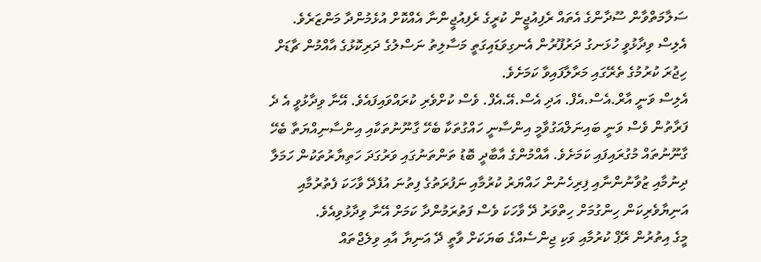ސަލާމަތްވާން ސޫދާންގެ އެތައް ރެފިއުޖީން ކުރީގެ ރެފިއުޖީންނާ އެއްކޮށް އުޅެމުންދާ މަންޒަރެވެ.
އެލިސް ވިދާޅުވީ ހުޅަނގު ދަރުފޫރުން އެނގިވަޑައިގަތީ މަސާލިތު ނަސްލުގެ ދަރިކޮޅުގެ އާއްމުން ޗާޑަށް ހިޖުރަ ކުރުމުގެ ތެރޭގައި މަރާލާފައިވާ ކަމަށެވެ.
އެލިސް ވަނީ އާރް.އެސް.އެފް. އަދި އެސް.އޭ.އެފް. ވެސް ކުށްވެރި ކުރައްވައިފައެވެ. އޭނާ ވިދާޅުވީ އެ ދެ ފަރާތުން ވެސް ވަނީ ބައިނަލްއަގުވާމީ އިންސާނީ ހައްގުތަކާ ބެހޭ ގާނޫނުތަކާއި އިންސާނިއްޔަތާ ބެހޭ ގާނޫނުތައް މުގުރައިފައި ކަމަށެވެ. އާއްމުންގެ އާބާދީ ބޮޑު ތަންތަނުގައި ވަރުގަދަ ހަތިޔާރުތަކުން ހަމަލާ ދިނުމާއި ޒުވާނުންނާއި ފިރިހެނުން ހައްޔަރު ކުރުމާއި ނަފުރަތުގެ ފިތުނަ އުފެދޭ ވާހަކަ ފެތުރުމާއި އަނިޔާވެރިކަން ހިންގުމަށް ހިތްވަރު ދޭ ވާހަކަ ވެސް ފަތުރަމުންދާ ކަމަށް އޭނާ ވިދާޅުވިއެވެ.
މީގެ އިތުރުން ރޭޕް ކުރުމާއި ވަކި ޖިންސެއްގެ ބަޔަކަށް ވާތީ ދޭ އަނިޔާ އާއި ވިލެޖްތައް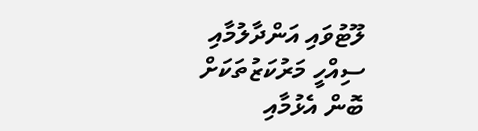ލޫޓުވައި އަންދާލުމާއި ސިއްހީ މަރުކަޒުތަކަށް ބޮން އެޅުމާއި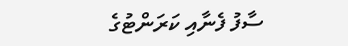ސާފު ފެނާއި ކަރަންޓުގެ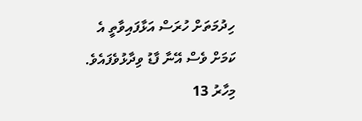ހިދުމަތަށް ހުރަސް އަޅާފައިވާތީ އެ ކަމަށް ވެސް އޭނާ ފާޑު ވިދާޅުވެފައެވެ.
މިހާރު 13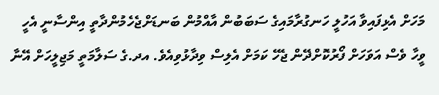މަހަށް އެޅިފައިވާ އަހުލީ ހަނގުރާމައިގެ ސަބަބުން އާއްމުން ބަނޑަށްޖެހެމުންދާތީ އިންސާނީ އެހީ ވީހާ ވެސް އަވަހަށް ފޯރުކޮށްދޭން ޖެހޭ ކަމަށް އެލިސް ވިދާޅުވިއެވެ. އދ.ގެ ސަލާމަތީ މަޖިލީހަށް އޭނާ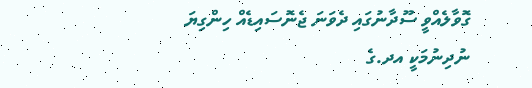ގޮވާލެއްވީ ސޫދާނުގައި ދެވަނަ ޖެނޮސައިޑެއް ހިންގިޔަ ނުދިނުމަކީ އދ.ގެ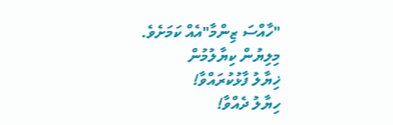"ހާއްސަ ޒިންމާ"އެއް ކަމަށެވެ.
މިލިޔުން ކިޔާލުމުން
ޚިޔާލު ފާޅުކުރައްވާ!
ހިޔާލު ދެއްވާ!